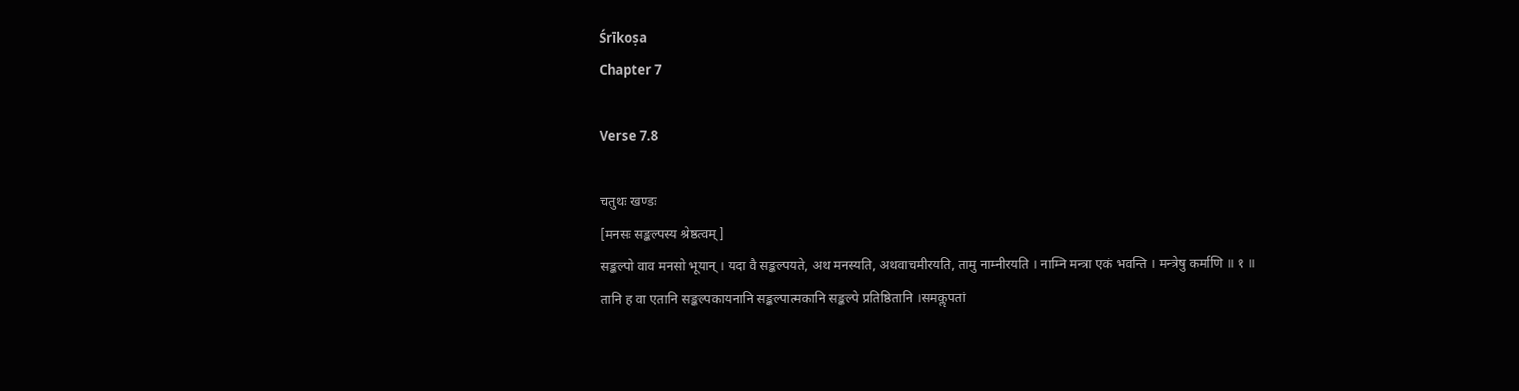Śrīkoṣa
Chapter 7

Verse 7.8

चतुथः खण्डः
[मनसः सङ्कल्पस्य श्रेष्ठत्वम् ]
सङ्कल्पो वाव मनसो भूयान् । यदा वै सङ्कल्पयते, अथ मनस्यति, अथवाचमीरयति, तामु नाम्नीरयति । नाम्नि मन्त्रा एकं भवन्ति । मन्त्रेषु कर्माणि ॥ १ ॥
तानि ह वा एतानि सङ्कल्पकायनानि सङ्कल्पात्मकानि सङ्कल्पे प्रतिष्ठितानि ।समकॢपतां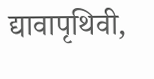द्यावापृथिवी,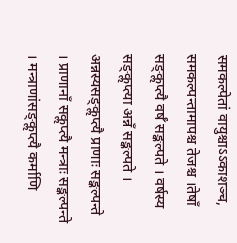समकल्पेतां वायुश्चाऽऽकाशञ्च, समकल्पन्तामापश्च तेजश्च ।तेषाँ सङ्कॢप्त्यै वर्षँ सङ्कल्पते । वर्षस्य सङ्कॢप्त्या अन्नँ सङ्कल्पते । अन्नस्यसङ्कॢप्त्यै प्राणाः सङ्कल्पन्ते । प्राणानाँ सकॢप्त्यै मन्त्राः सङ्कल्पन्ते । मन्त्राणांसङ्कॢप्त्यै कर्माणि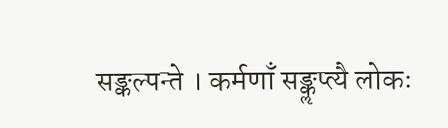सङ्कल्पन्ते । कर्मणाँ सङ्कॢप्त्यै लोकः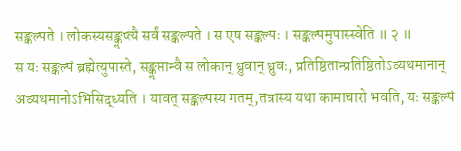सङ्कल्पते । लोकस्यसङ्कॢप्त्यै सर्वं सङ्कल्पते । स एष सङ्कल्पः । सङ्कल्पमुपास्स्वेति ॥ २ ॥
स यः सङ्कल्पं ब्रह्मेत्युपास्ते, सङ्कॢप्तान्वै स लोकान् ध्रुवान् ध्रुवः, प्रतिष्ठितान्प्रतिष्ठितोऽव्यथमानान् अव्यथमानोऽभिसिद्ध्यति । यावत् सङ्कल्पस्य गतम्,तत्रास्य यथा कामाचारो भवति, यः सङ्कल्पं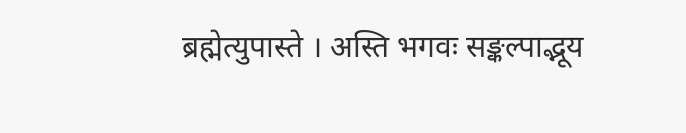ब्रह्मेत्युपास्ते । अस्ति भगवः सङ्कल्पाद्भूय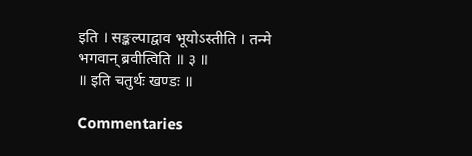इति । सङ्कल्पाद्वाव भूयोऽस्तीति । तन्मे भगवान् ब्रवीत्विति ॥ ३ ॥
॥ इति चतुर्थः खण्डः ॥

Commentaries